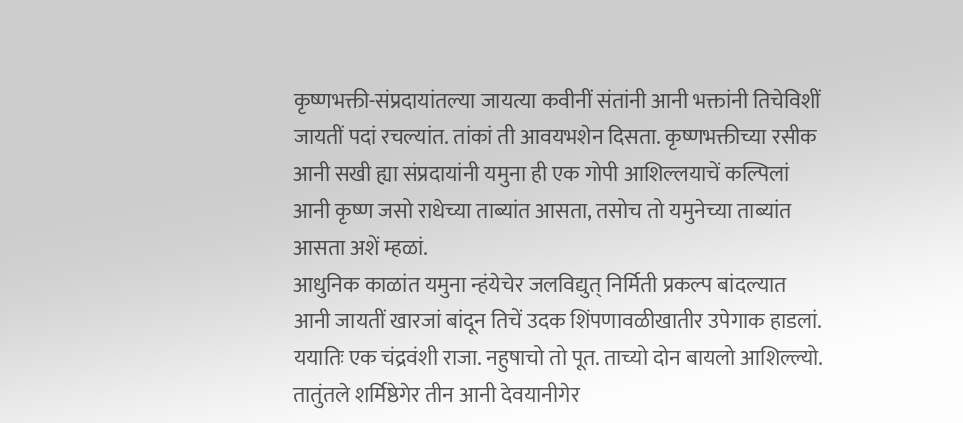कृष्णभक्ती-संप्रदायांतल्या जायत्या कवीनीं संतांनी आनी भक्तांनी तिचेविशीं जायतीं पदां रचल्यांत. तांकां ती आवयभशेन दिसता. कृष्णभक्तीच्या रसीक आनी सखी ह्या संप्रदायांनी यमुना ही एक गोपी आशिल्लयाचें कल्पिलां आनी कृष्ण जसो राधेच्या ताब्यांत आसता, तसोच तो यमुनेच्या ताब्यांत आसता अशें म्हळां.
आधुनिक काळांत यमुना न्हंयेचेर जलविद्युत् निर्मिती प्रकल्प बांदल्यात आनी जायतीं खारजां बांदून तिचें उदक शिंपणावळीखातीर उपेगाक हाडलां.
ययातिः एक चंद्रवंशी राजा. नहुषाचो तो पूत. ताच्यो दोन बायलो आशिल्ल्यो. तातुंतले शर्मिष्ठेगेर तीन आनी देवयानीगेर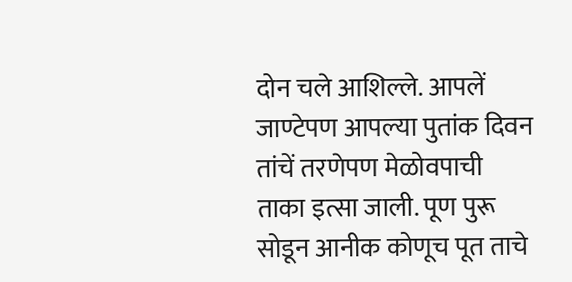दोन चले आशिल्ले. आपलें जाण्टेपण आपल्या पुतांक दिवन तांचें तरणेपण मेळोवपाची ताका इत्सा जाली. पूण पुरू सोडून आनीक कोणूच पूत ताचे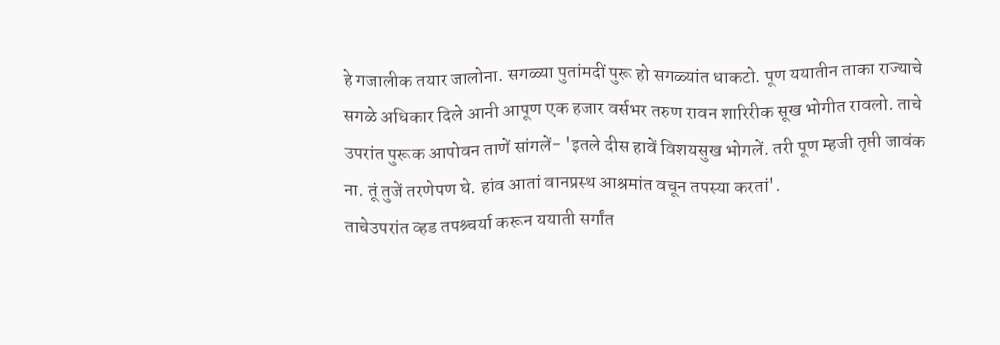हे गजालीक तयार जालोना. सगळ्या पुतांमदीं पुरू हो सगळ्यांत धाकटो. पूण ययातीन ताका राज्याचे सगळे अधिकार दिले आनी आपूण एक हजार वर्सभर तरुण रावन शारिरीक सूख भोगीत रावलो. ताचे उपरांत पुरूक आपोवन ताणें सांगलें- 'इतले दीस हावें विशयसुख भोगलें. तरी पूण म्हजी तृप्ती जावंक ना. तूं तुजें तरणेपण घे. हांव आतां वानप्रस्थ आश्रमांत वचून तपस्या करतां'.
ताचेउपरांत व्हड तपश्र्चर्या करून ययाती सर्गांत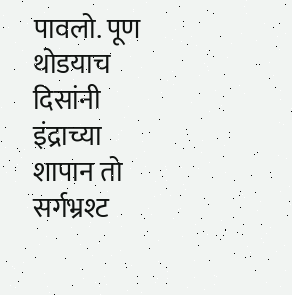पावलो. पूण थोडयाच दिसांनी इंद्राच्या शापान तो सर्गभ्रश्ट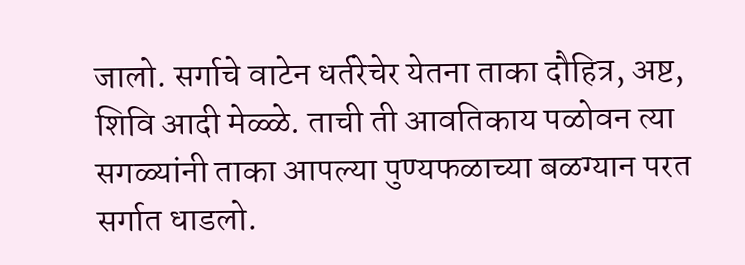जालो. सर्गाचे वाटेन धर्तरेचेर येतना ताका दौहित्र, अष्ट, शिवि आदी मेळ्ळे. ताची ती आवतिकाय पळोवन त्या सगळ्यांनी ताका आपल्या पुण्यफळाच्या बळग्यान परत सर्गात धाडलो.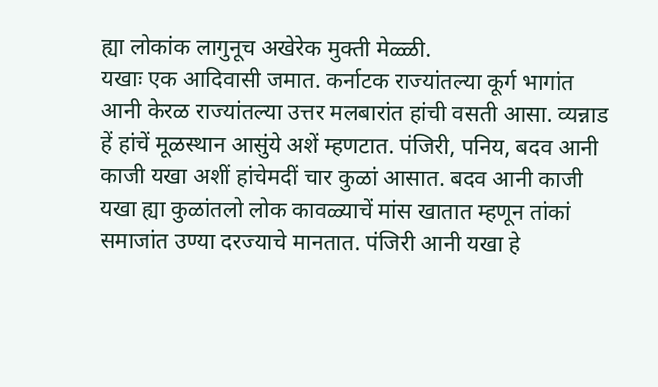ह्या लोकांक लागुनूच अखेरेक मुक्ती मेळ्ळी.
यखाः एक आदिवासी जमात. कर्नाटक राज्यांतल्या कूर्ग भागांत आनी केरळ राज्यांतल्या उत्तर मलबारांत हांची वसती आसा. व्यन्नाड हें हांचें मूळस्थान आसुंये अशें म्हणटात. पंजिरी, पनिय, बदव आनी काजी यखा अशीं हांचेमदीं चार कुळां आसात. बदव आनी काजी यखा ह्या कुळांतलो लोक कावळ्याचें मांस खातात म्हणून तांकां समाजांत उण्या दरज्याचे मानतात. पंजिरी आनी यखा हे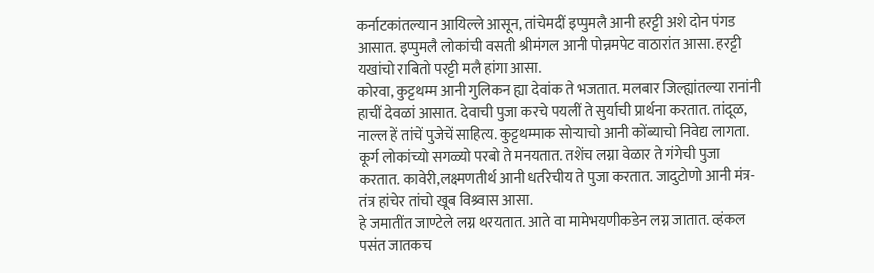कर्नाटकांतल्यान आयिल्ले आसून, तांचेमदीं इप्पुमलै आनी हरट्टी अशे दोन पंगड आसात. इप्पुमलै लोकांची वसती श्रीमंगल आनी पोन्नमपेट वाठारांत आसा. हरट्टी यखांचो राबितो परट्टी मलै हांगा आसा.
कोरवा, कुट्टथम्म आनी गुलिकन ह्या देवांक ते भजतात. मलबार जिल्ह्यांतल्या रानांनी हाचीं देवळां आसात. देवाची पुजा करचे पयलीं ते सुर्याची प्रार्थना करतात. तांदूळ, नाल्ल हें तांचें पुजेचें साहित्य. कुट्टथम्माक सोऱ्याचो आनी कोंब्याचो निवेद्य लागता. कूर्ग लोकांच्यो सगळ्यो परबो ते मनयतात. तशेंच लग्ना वेळार ते गंगेची पुजा करतात. कावेरी,लक्ष्मणतीर्थ आनी धर्तरेचीय ते पुजा करतात. जादुटोणो आनी मंत्र-तंत्र हांचेर तांचो खूब विश्र्वास आसा.
हे जमातींत जाण्टेले लग्न थरयतात. आते वा मामेभयणीकडेन लग्न जातात. व्हंकल पसंत जातकच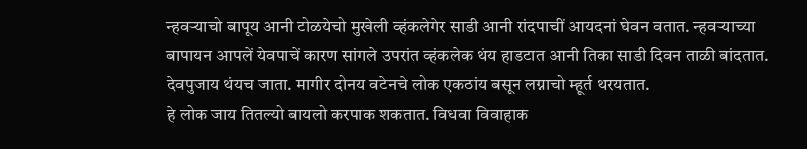न्हवऱ्याचो बापूय आनी टोळयेचो मुखेली व्हंकलेगेर साडी आनी रांदपाचीं आयदनां घेवन वतात. न्हवऱ्याच्या बापायन आपलें येवपाचें कारण सांगले उपरांत व्हंकलेक थंय हाडटात आनी तिका साडी दिवन ताळी बांदतात. देवपुजाय थंयच जाता. मागीर दोनय वटेनचे लोक एकठांय बसून लग्नाचो म्हूर्त थरयतात.
हे लोक जाय तितल्यो बायलो करपाक शकतात. विधवा विवाहाक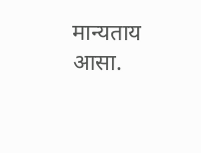मान्यताय आसा.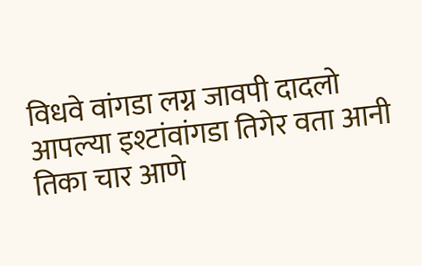विधवे वांगडा लग्न जावपी दादलो आपल्या इश्टांवांगडा तिगेर वता आनी तिका चार आणे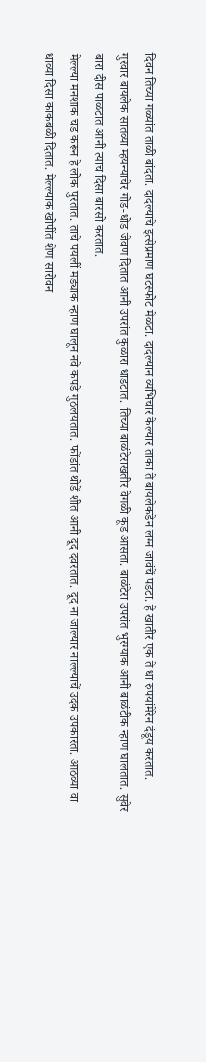दिवन तिच्या गळ्यांत ताळी बांदता. दादल्याचे इत्सेप्रमाण घटस्फोट मेळटा. दादल्यान व्यभिचार केल्यार ताका ते बायलेकडेन लग्न जावंचें पडटा. हे खातीर एक ते धा रुपयांमेरेन दंडूय करतात.
गुरवार बायलेक सातव्या म्हयन्याचेर गोड-धोड जेवण दितात आनी उपरांत कुळारा धाडटात. तिच्या बाळंटेराखतीर वेगळी कूड आसता. बाळंटेरा उपरांत भुरग्याक आनी बाळंटीक न्हाण घालतात. सुवेर बारा दीस पाळटात आनी त्याच दिसा बारसो करतात.
मेल्ल्या मनशाक चड करून हे लोक पुरतात. ताचे पयलीं मड्याक न्हाण घालून नवे कपडे गुठलयतात. फोंडांत थोडें शीत आनी दूद दवरतात. दूद ना जाल्यार नाल्ल्याचें उदक उपकारता. आठव्या वा धाव्या दिसा काकबळी दितात. मेल्ल्याक खोपींत शेण सारोवन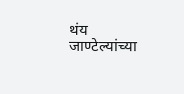थंय जाण्टेल्यांच्या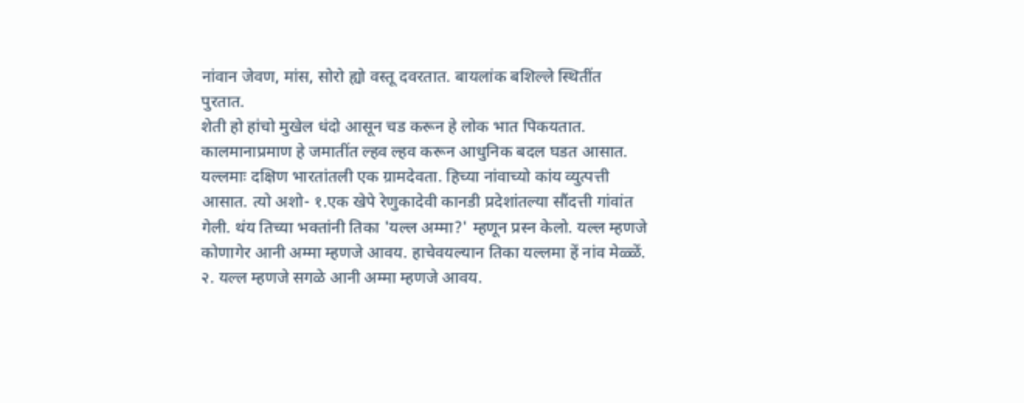नांवान जेवण, मांस, सोरो ह्यो वस्तू दवरतात. बायलांक बशिल्ले स्थितींत पुरतात.
शेती हो हांचो मुखेल धंदो आसून चड करून हे लोक भात पिकयतात. कालमानाप्रमाण हे जमातींत ल्हव ल्हव करून आधुनिक बदल घडत आसात.
यल्लमाः दक्षिण भारतांतली एक ग्रामदेवता. हिच्या नांवाच्यो कांय व्युत्पत्ती आसात. त्यो अशो- १.एक खेपे रेणुकादेवी कानडी प्रदेशांतल्या सौंदत्ती गांवांत गेली. थंय तिच्या भक्तांनी तिका 'यल्ल अम्मा?' म्हणून प्रस्न केलो. यल्ल म्हणजे कोणागेर आनी अम्मा म्हणजे आवय. हाचेवयल्यान तिका यल्लमा हें नांव मेळ्ळें. २. यल्ल म्हणजे सगळे आनी अम्मा म्हणजे आवय.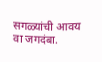सगळ्यांची आवय वा जगदंबा.